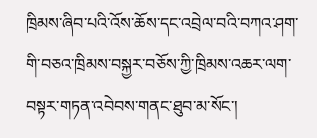ཁྲིམས་ཞིབ་པའི་འོས་ཆོས་དང་འབྲེལ་བའི་བཀའ་ཤག་གི་བཅའ་ཁྲིམས་བསྐྱར་བཅོས་ཀྱི་ཁྲིམས་འཆར་ལག་བསྟར་གཏན་འབེབས་གནང་ཐུབ་མ་སོང་།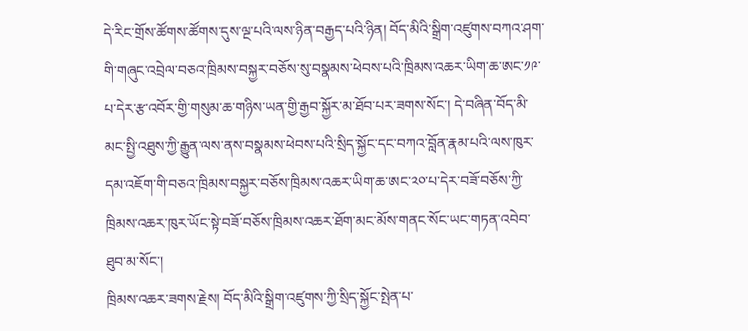དེ་རིང་གྲོས་ཚོགས་ཚོགས་དུས་ལྔ་པའི་ལས་ཉིན་བརྒྱད་པའི་ཉིན། བོད་མིའི་སྒྲིག་འཛུགས་བཀའ་ཤག་གི་གཞུང་འབྲེལ་བཅའ་ཁྲིམས་བསྐྱར་བཅོས་སུ་བསྣམས་ཕེབས་པའི་ཁྲིམས་འཆར་ཡིག་ཆ་ཨང་༡༩་པ་དེར་རྩ་འབོར་གྱི་གསུམ་ཆ་གཉིས་ཡན་གྱི་རྒྱབ་སྐྱོར་མ་ཐོབ་པར་ཟགས་སོང་། དེ་བཞིན་བོད་མི་མང་སྤྱི་འཐུས་ཀྱི་རྒྱུན་ལས་ནས་བསྣམས་ཕེབས་པའི་སྲིད་སྐྱོང་དང་བཀའ་བློན་རྣམ་པའི་ལས་ཁུར་དམ་འཇོག་གི་བཅའ་ཁྲིམས་བསྐྱར་བཅོས་ཁྲིམས་འཆར་ཡིག་ཆ་ཨང་༢༠་པ་དེར་བཟོ་བཅོས་ཀྱི་ཁྲིམས་འཆར་ཁུར་ཡོང་སྟེ་བཟོ་བཅོས་ཁྲིམས་འཆར་ཐོག་མང་མོས་གནང་སོང་ཡང་གཏན་འབེབ་ཐུབ་མ་སོང་།
ཁྲིམས་འཆར་ཟགས་རྗེས། བོད་མིའི་སྒྲིག་འཛུགས་ཀྱི་སྲིད་སྐྱོང་སྤེན་པ་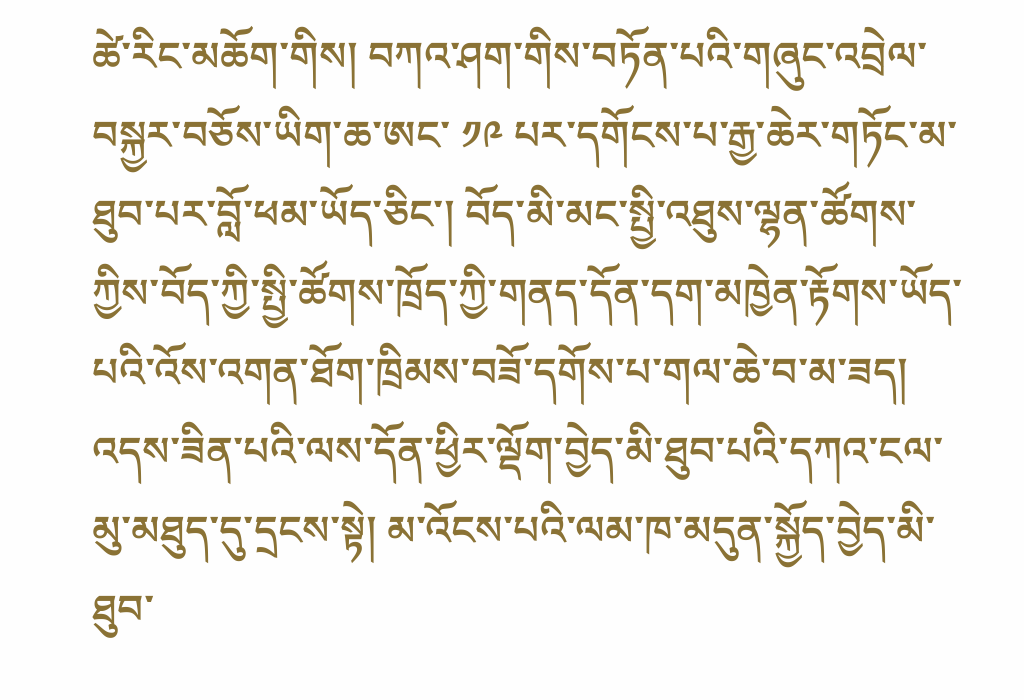ཚེ་རིང་མཆོག་གིས། བཀའ་ཤག་གིས་བཏོན་པའི་གཞུང་འབྲེལ་བསྐྱར་བཅོས་ཡིག་ཆ་ཨང་ ༡༩ པར་དགོངས་པ་རྒྱ་ཆེར་གཏོང་མ་ཐུབ་པར་བློ་ཕམ་ཡོད་ཅིང་། བོད་མི་མང་སྤྱི་འཐུས་ལྷན་ཚོགས་ཀྱིས་བོད་ཀྱི་སྤྱི་ཚོགས་ཁྲོད་ཀྱི་གནད་དོན་དག་མཁྱེན་རྟོགས་ཡོད་པའི་འོས་འགན་ཐོག་ཁྲིམས་བཟོ་དགོས་པ་གལ་ཆེ་བ་མ་ཟད། འདས་ཟིན་པའི་ལས་དོན་ཕྱིར་ལྡོག་བྱེད་མི་ཐུབ་པའི་དཀའ་ངལ་མུ་མཐུད་དུ་དྲངས་སྟེ། མ་འོངས་པའི་ལམ་ཁ་མདུན་སྐྱོད་བྱེད་མི་ཐུབ་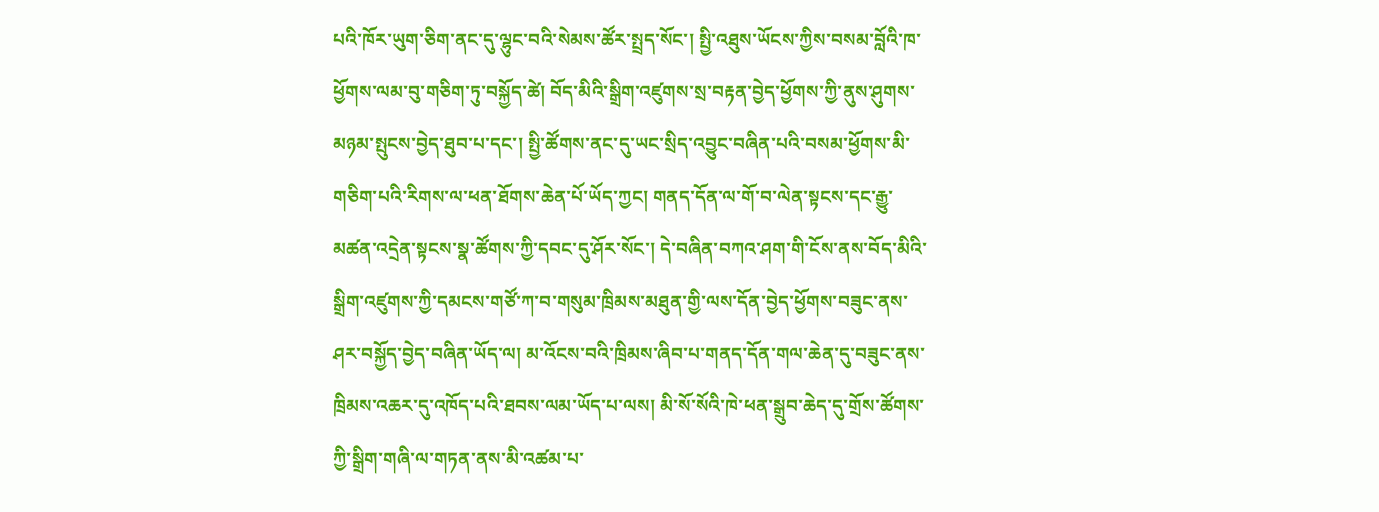པའི་ཁོར་ཡུག་ཅིག་ནང་དུ་ལྷུང་བའི་སེམས་ཚོར་སྤྲད་སོང་། སྤྱི་འཐུས་ཡོངས་ཀྱིས་བསམ་བློའི་ཁ་ཕྱོགས་ལམ་བུ་གཅིག་ཏུ་བསྐྱོད་ཚེ། བོད་མིའི་སྒྲིག་འཛུགས་སྲ་བརྟན་བྱེད་ཕྱོགས་ཀྱི་ནུས་ཤུགས་མཉམ་སྤུངས་བྱེད་ཐུབ་པ་དང་། སྤྱི་ཚོགས་ནང་དུ་ཡང་སྲིད་འབྱུང་བཞིན་པའི་བསམ་ཕྱོགས་མི་གཅིག་པའི་རིགས་ལ་ཕན་ཐོགས་ཆེན་པོ་ཡོད་ཀྱང། གནད་དོན་ལ་གོ་བ་ལེན་སྟངས་དང་རྒྱུ་མཚན་འདྲེན་སྟངས་སྣ་ཚོགས་ཀྱི་དབང་དུ་ཤོར་སོང་། དེ་བཞིན་བཀའ་ཤག་གི་ངོས་ནས་བོད་མིའི་སྒྲིག་འཛུགས་ཀྱི་དམངས་གཙོ་ཀ་བ་གསུམ་ཁྲིམས་མཐུན་གྱི་ལས་དོན་བྱེད་ཕྱོགས་བཟུང་ནས་ཤར་བསྐྱོད་བྱེད་བཞིན་ཡོད་ལ། མ་འོངས་བའི་ཁྲིམས་ཞིབ་པ་གནད་དོན་གལ་ཆེན་དུ་བཟུང་ནས་ཁྲིམས་འཆར་དུ་འཁོད་པའི་ཐབས་ལམ་ཡོད་པ་ལས། མི་སོ་སོའི་ཁེ་ཕན་སྒྲུབ་ཆེད་དུ་གྲོས་ཚོགས་ཀྱི་སྒྲིག་གཞི་ལ་གཏན་ནས་མི་འཚམ་པ་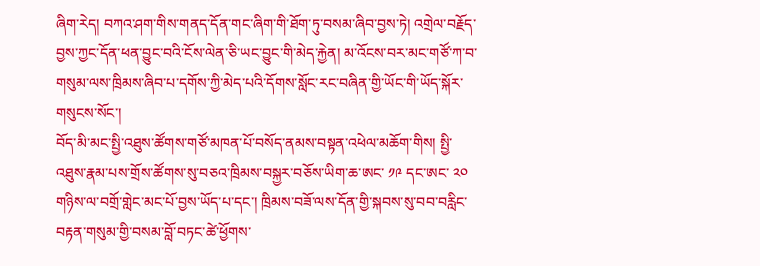ཞིག་རེད། བཀའ་ཤག་གིས་གནད་དོན་གང་ཞིག་གི་ཐོག་ཏུ་བསམ་ཞིབ་བྱས་ཏེ། འགྲེལ་བརྗོད་བྱས་ཀྱང་དོན་ཕན་བྱུང་བའི་ངོས་ལེན་ཅི་ཡང་བྱུང་གི་མེད་རྐྱེན། མ་འོངས་བར་མང་གཙོ་ཀ་བ་གསུམ་ལས་ཁྲིམས་ཞིབ་པ་དགོས་ཀྱི་མེད་པའི་དོགས་སློང་རང་བཞིན་གྱི་ཡོང་གི་ཡོད་སྐོར་གསུངས་སོང་།
བོད་མི་མང་སྤྱི་འཐུས་ཚོགས་གཙོ་མཁན་པོ་བསོད་ནམས་བསྟན་འཕེལ་མཆོག་གིས། སྤྱི་འཐུས་རྣམ་པས་གྲོས་ཚོགས་སུ་བཅའ་ཁྲིམས་བསྐྱར་བཅོས་ཡིག་ཆ་ཨང་ ༡༩ དང་ཨང་ ༢༠ གཉིས་ལ་བགྲོ་གླེང་མང་པོ་བྱས་ཡོད་པ་དང་། ཁྲིམས་བཟོ་ལས་དོན་གྱི་སྐབས་སུ་བབ་བརླིང་བརྟན་གསུམ་གྱི་བསམ་བློ་བཏང་ཚེ་ཕྱོགས་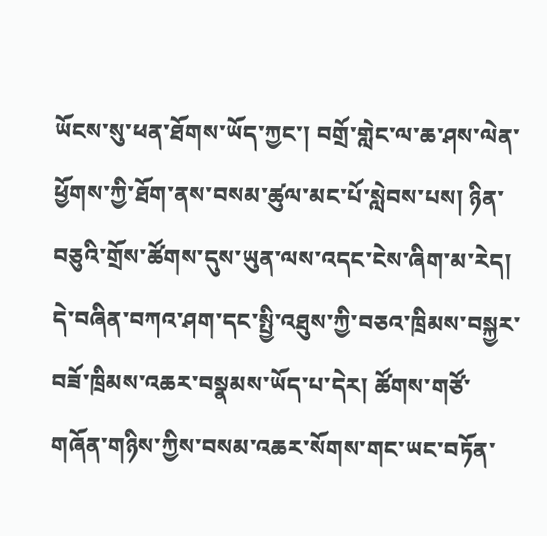ཡོངས་སུ་ཕན་ཐོགས་ཡོད་ཀྱང་། བགྲོ་གླེང་ལ་ཆ་ཤས་ལེན་ཕྱོགས་ཀྱི་ཐོག་ནས་བསམ་ཚུལ་མང་པོ་སླེབས་པས། ཉིན་བཅུའི་གྲོས་ཚོགས་དུས་ཡུན་ལས་འདང་ངེས་ཞིག་མ་རེད། དེ་བཞིན་བཀའ་ཤག་དང་སྤྱི་འཐུས་ཀྱི་བཅའ་ཁྲིམས་བསྐྱར་བཟོ་ཁྲིམས་འཆར་བསྣམས་ཡོད་པ་དེར། ཚོགས་གཙོ་གཞོན་གཉིས་ཀྱིས་བསམ་འཆར་སོགས་གང་ཡང་བཏོན་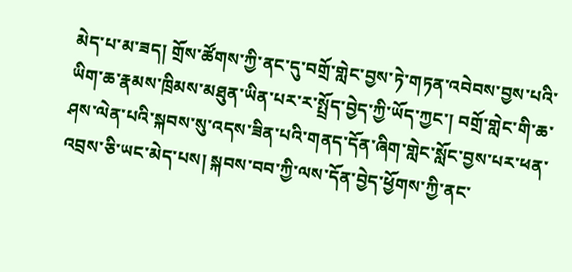མེད་པ་མ་ཟད། གྲོས་ཚོགས་ཀྱི་ནང་དུ་བགྲོ་གླེང་བྱས་ཏེ་གཏན་འབེབས་བྱས་པའི་ཡིག་ཆ་རྣམས་ཁྲིམས་མཐུན་ཡིན་པར་ར་སྤྲོད་བྱེད་ཀྱི་ཡོད་ཀྱང་། བགྲོ་གླེང་གི་ཆ་ཤས་ལེན་པའི་སྐབས་སུ་འདས་ཟིན་པའི་གནད་དོན་ཞིག་གླེང་སློང་བྱས་པར་ཕན་འབྲས་ཅི་ཡང་མེད་པས། སྐབས་བབ་ཀྱི་ལས་དོན་བྱེད་ཕྱོགས་ཀྱི་ནང་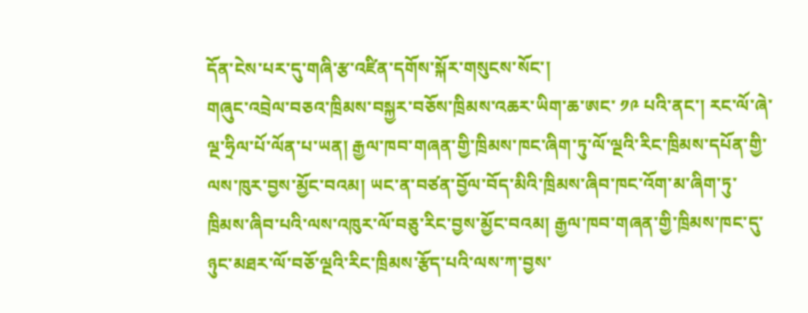དོན་ངེས་པར་དུ་གཞི་རྩ་འཛིན་དགོས་སྐོར་གསུངས་སོང་།
གཞུང་འབྲེལ་བཅའ་ཁྲིམས་བསྐྱར་བཅོས་ཁྲིམས་འཆར་ཡིག་ཆ་ཨང་ ༡༩ པའི་ནང་། རང་ལོ་ཞེ་ལྔ་ཧྲིལ་པོ་ལོན་པ་ཡན། རྒྱལ་ཁབ་གཞན་གྱི་ཁྲིམས་ཁང་ཞིག་ཏུ་ལོ་ལྔའི་རིང་ཁྲིམས་དཔོན་གྱི་ལས་ཁུར་བྱས་མྱོང་བའམ། ཡང་ན་བཙན་བྱོལ་བོད་མིའི་ཁྲིམས་ཞིབ་ཁང་འོག་མ་ཞིག་ཏུ་ཁྲིམས་ཞིབ་པའི་ལས་འཁུར་ལོ་བཅུ་རིང་བྱས་མྱོང་བའམ། རྒྱལ་ཁབ་གཞན་གྱི་ཁྲིམས་ཁང་དུ་ཉུང་མཐར་ལོ་བཅོ་ལྔའི་རིང་ཁྲིམས་རྩོད་པའི་ལས་ཀ་བྱས་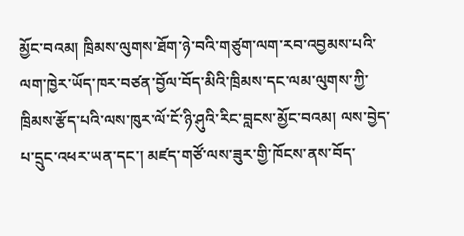མྱོང་བའམ། ཁྲིམས་ལུགས་ཐོག་ཉེ་བའི་གཙུག་ལག་རབ་འབྱམས་པའི་ལག་ཁྱེར་ཡོད་ཁར་བཙན་བྱོལ་བོད་མིའི་ཁྲིམས་དང་ལམ་ལུགས་ཀྱི་ཁྲིམས་རྩོད་པའི་ལས་ཁུར་ལོ་ངོ་ཉི་ཤུའི་རིང་བླངས་མྱོང་བའམ། ལས་བྱེད་པ་དྲུང་འཕར་ཡན་དང་། མཛད་གཙོ་ལས་ཟུར་གྱི་ཁོངས་ནས་བོད་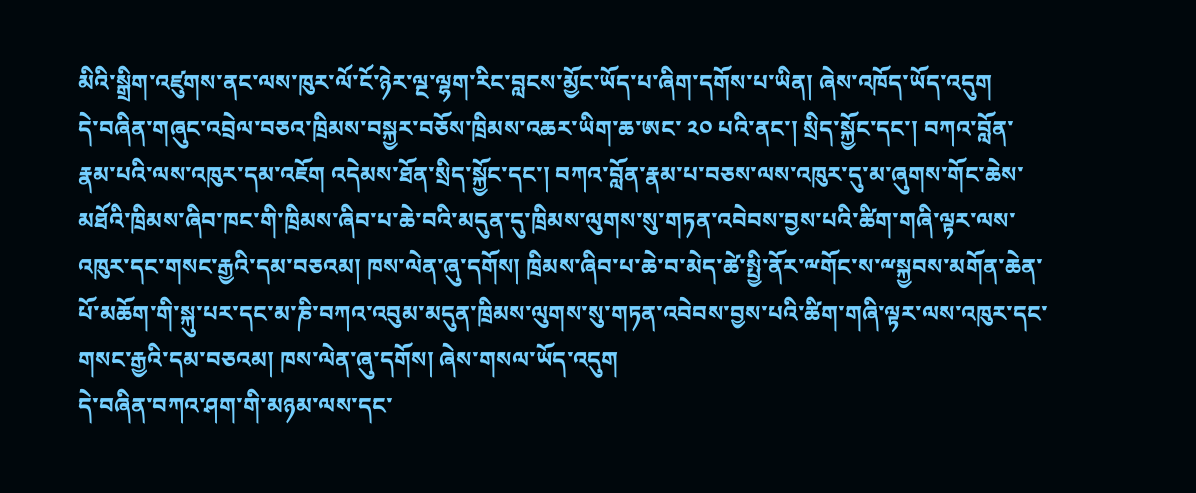མིའི་སྒྲིག་འཛུགས་ནང་ལས་ཁུར་ལོ་ངོ་ཉེར་ལྔ་ལྷག་རིང་བླངས་མྱོང་ཡོད་པ་ཞིག་དགོས་པ་ཡིན། ཞེས་འཁོད་ཡོད་འདུག
དེ་བཞིན་གཞུང་འབྲེལ་བཅའ་ཁྲིམས་བསྐྱར་བཅོས་ཁྲིམས་འཆར་ཡིག་ཆ་ཨང་ ༢༠ པའི་ནང་། སྲིད་སྐྱོང་དང་། བཀའ་བློན་རྣམ་པའི་ལས་འཁུར་དམ་འཇོག འདེམས་ཐོན་སྲིད་སྐྱོང་དང་། བཀའ་བློན་རྣམ་པ་བཅས་ལས་འཁུར་དུ་མ་ཞུགས་གོང་ཆེས་མཐོའི་ཁྲིམས་ཞིབ་ཁང་གི་ཁྲིམས་ཞིབ་པ་ཆེ་བའི་མདུན་དུ་ཁྲིམས་ལུགས་སུ་གཏན་འབེབས་བྱས་པའི་ཚིག་གཞི་ལྟར་ལས་འཁུར་དང་གསང་རྒྱའི་དམ་བཅའམ། ཁས་ལེན་ཞུ་དགོས། ཁྲིམས་ཞིབ་པ་ཆེ་བ་མེད་ཚེ་སྤྱི་ནོར་ྋགོང་ས་ྋསྐྱབས་མགོན་ཆེན་པོ་མཆོག་གི་སྐུ་པར་དང་མ་ཎི་བཀའ་འབུམ་མདུན་ཁྲིམས་ལུགས་སུ་གཏན་འབེབས་བྱས་པའི་ཚིག་གཞི་ལྟར་ལས་འཁུར་དང་གསང་རྒྱའི་དམ་བཅའམ། ཁས་ལེན་ཞུ་དགོས། ཞེས་གསལ་ཡོད་འདུག
དེ་བཞིན་བཀའ་ཤག་གི་མཉམ་ལས་དང་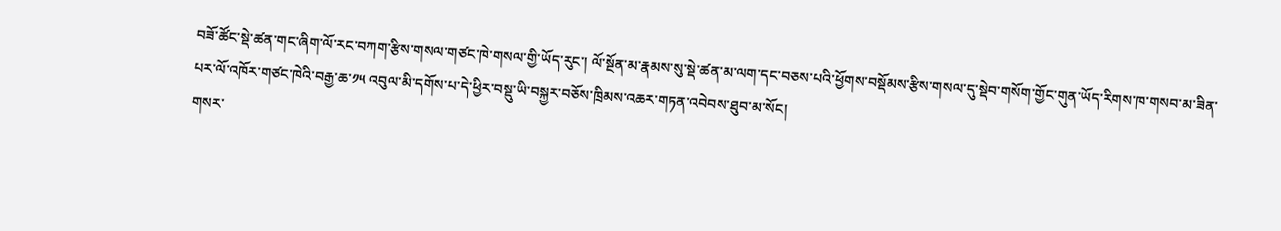བཟོ་ཚོང་སྡེ་ཚན་གང་ཞིག་ལོ་རང་བཀག་རྩིས་གསལ་གཙང་ཁེ་གསལ་གྱི་ཡོད་རུང་། ལོ་སྔོན་མ་རྣམས་སུ་སྡེ་ཚན་མ་ལག་དང་བཅས་པའི་ཕྱོགས་བསྡོམས་རྩིས་གསལ་དུ་སྡེབ་གསོག་གྱོང་གུན་ཡོད་རིགས་ཁ་གསབ་མ་ཟིན་པར་ལོ་འཁོར་གཙང་ཁེའི་བརྒྱ་ཆ་༡༥ འབུལ་མི་དགོས་པ་དེ་ཕྱིར་བསྡུ་ཡི་བསྐྱར་བཅོས་ཁྲིམས་འཆར་གཏན་འབེབས་ཐུབ་མ་སོང།
གསར་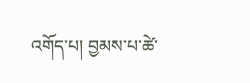འགོད་པ། བྱམས་པ་ཚེ་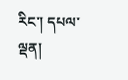རིང་། དཔལ་ལྡན།